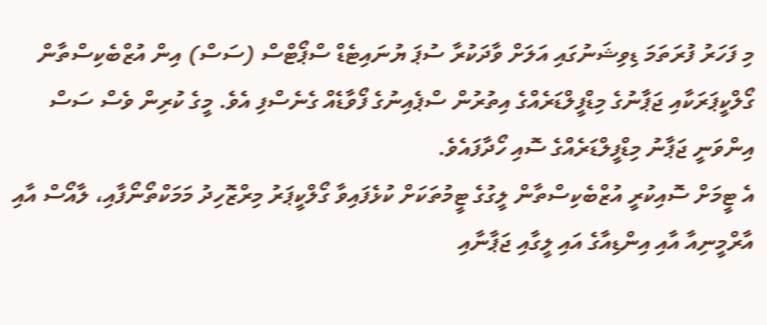މި ފަހަރު ފުރަތަމަ ޑިވިޝަނުގައި އަލަށް ވާދަކުރާ ސުޕަ ޔުނައިޓެޑް ސްޕޯޓްސް (ސަސް) އިން އުޒްބެކިސްތާން ގޯލްކީޕަރަކާއި ޖަޕާނުގެ މިޑްފީލްޑަރެއްގެ އިތުރުން ސްޕެއިނުގެ ފޯވާޑެއް ގެނެސްފި އެވެ. މީގެ ކުރިން ވެސް ސަސް އިންވަނީ ޖަޕާނު މިޑްފީލްޑަރެއްގެ ސޮއި ހޯދާފައެވެ.
އެ ޓީމަށް ސޮއިކުރީ އުޒްބެކިސްތާން ލީގުގެ ޓީމުތަކަށް ކުޅެފައިވާ ގޯލްކީޕަރު މިރްޒޮހިދު މަމަކްތޯނޯފާއި، ލާއޯސް އާއި އާރްމީނިއާ އާއި އިންޑިއާގެ އައި ލީގާއި ޖަޕާނާއި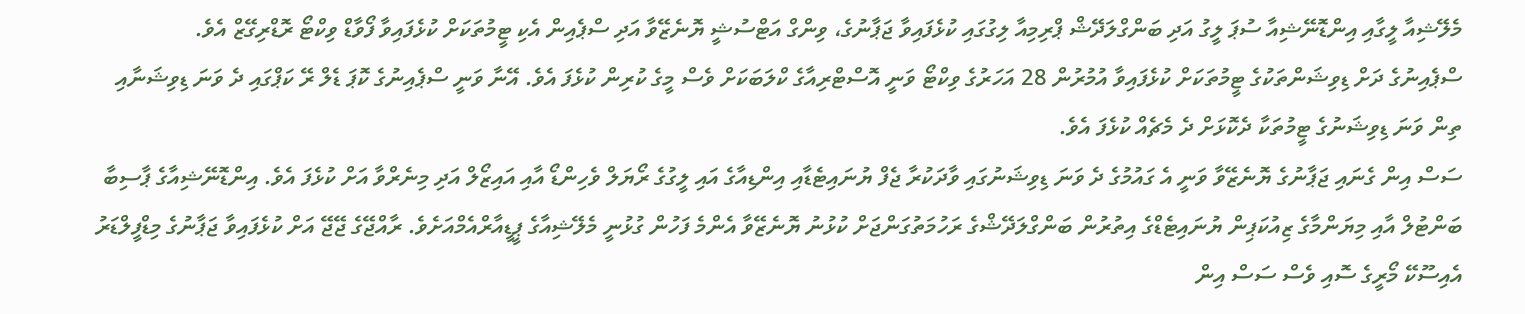މެލޭޝިއާ ލީގާއި އިންޑޮނޭޝިއާ ސުޕަ ލީގު އަދި ބަންގްލަދޭޝް ޕްރިމިއާ ލިގުގައި ކުޅެފައިވާ ޖަޕާނުގެ، ވިންގް އަޓްސުޝީ ޔޮނެޒޭވާ އަދި ސްޕެއިން އެކި ޓީމުތަކަށް ކުޅެފައިވާ ފޯވާޑް ވިކްޓޯ ރޮޑްރިގޭޒް އެވެ.
ސްޕެއިނުގެ ދަށް ޑިވިޝަންތަކުގެ ޓީމުތަކަށް ކުޅެފައިވާ އުމުރުން 28 އަހަރުގެ ވިކްޓޯ ވަނީ އޮސްޓްރިއާގެ ކްލަބަކަށް ވެސް މީގެ ކުރިން ކުޅެފަ އެވެ. އޭނާ ވަނީ ސްޕެއިނުގެ ކޮޕަ ޑެލް ރޭ ކަޕްގައި ދެ ވަނަ ޑިވިޝަނާއި ތިން ވަނަ ޑިވިޝަނުގެ ޓީމުތަކާ ދެކޮޅަށް ދެ މެޗެއް ކުޅެފަ އެވެ.
ސަސް އިން ގެނައި ޖަޕާނުގެ ޔޮނެޒޭވާ ވަނީ އެ ގައުމުގެ ދެ ވަނަ ޑިވިޝަނުގައި ވާދަކުރާ ޖެފް ޔުނައިޓެޑާއި އިންޑިއާގެ އައި ލީގުގެ ރޯޔަލް ވެހިންޑޯ އާއި އައިޒޯލް އަދި މިނެރްވާ އަށް ކުޅެފަ އެވެ. އިންޑޮނޭޝިއާގެ ޕާސިބާ ބަންޓުލް އާއި މިޔަންމާގެ ޒިއުކަޕިން ޔުނައިޓެޑްގެ އިތުރުން ބަންގްލަދޭޝްގެ ރަހުމަތުގަންޖަށް ކުޅުނު ޔޮނެޒޭވާ އެންމެ ފަހުން ގުޅުނީ މެލޭޝިއާގެ ޕީޑީއާރްއެމްއަށެވެ. ރާއްޖޭގެ ޖޭޖޭ އަށް ކުޅެފައިވާ ޖަޕާނުގެ މިޑްފީލްޑަރު އެއިސޫކޭ މޯރީގެ ސޮއި ވެސް ސަސް އިން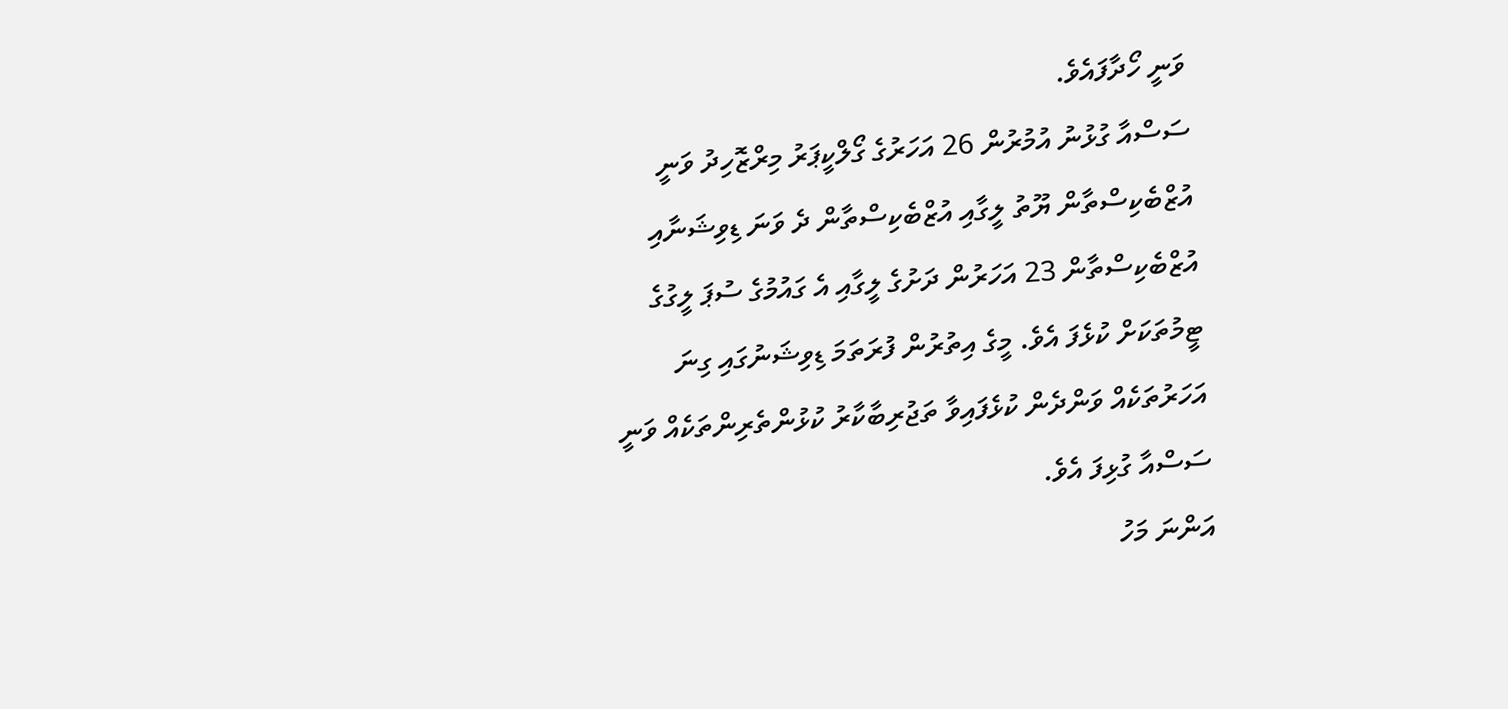ވަނީ ހޯދާފައެވެ.
ސަސްއާ ގުޅުނު އުމުރުން 26 އަހަރުގެ ގޯލްކީޕަރު މިރްޒޮހިދު ވަނީ އުޒްބެކިސްތާން ޔޫތު ލީގާއި އުޒްބެކިސްތާން ދެ ވަނަ ޑިވިޝަނާއި އުޒްބެކިސްތާން 23 އަހަރުން ދަށުގެ ލީގާއި އެ ގައުމުގެ ސުޕަ ލީގުގެ ޓީމުތަކަށް ކުޅެފަ އެވެ. މީގެ އިތުރުން ފުރަތަމަ ޑިވިޝަނުގައި ގިނަ އަހަރުތަކެއް ވަންދެން ކުޅެފައިވާ ތަޖުރިބާކާރު ކުޅުންތެރިންތަކެއް ވަނީ ސަސްއާ ގުޅިފަ އެވެ.
އަންނަ މަހު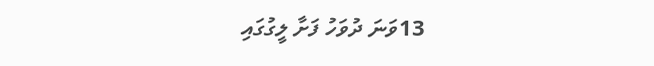13ވަނަ ދުވަހު ފަށާ ލީގުގައި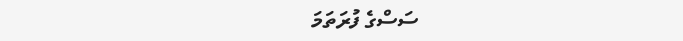ސަސްގެ ފުރަތަމަ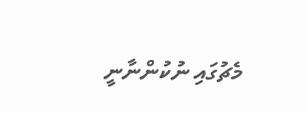މެޗުގައި ނުކުންނާނީ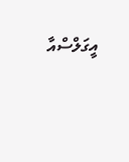އީގަލްސްއާ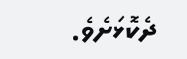ދެކޮޅަށެވެ.